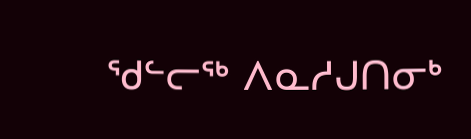ᖁᓪᓕᖅ ᐱᓇᓱᒍᑎᓂᒃ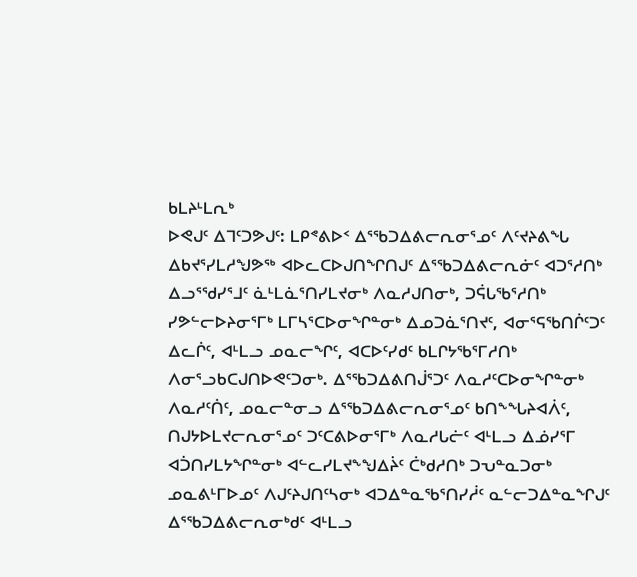ᑲᒪᔨᒻᒪᕆᒃ
ᐅᕙᒍᑦ ᐃᒣᑦᑐᕗᒍᑦ: ᒪᑭᕝᕕᐅᑉ ᐃᕐᖃᑐᐃᕕᓕᕆᓂᕐᓄᑦ ᐱᑦᔪᔨᕕᖓ ᐃᑲᔪᕐᓯᒪᓱᖑᕗᖅ ᐊᐅᓚᑕᐅᒍᑎᖏᑎᒍᑦ ᐃᕐᖃᑐᐃᕕᓕᕆᓃᑦ ᐊᑐᕐᓱᑎᒃ ᐃᓗᕐᖁᓯᕐᒧᑦ ᓈᒻᒪᓈᕐᑎᓯᒪᔪᓂᒃ ᐱᓇᓱᒍᑎᓂᒃ, ᑐᕌᒐᖃᕐᓱᑎᒃ ᓯᕗᓪᓕᐅᔨᓂᕐᒥᒃ ᒪᒥᓴᕐᑕᐅᓂᖏᓐᓂᒃ ᐃᓄᑐᓈᕐᑎᔪᑦ, ᐊᓂᕐᕋᖃᑎᒌᑦᑐᑦ ᐃᓚᒌᑦ, ᐊᒻᒪᓗ ᓄᓇᓕᖏᑦ, ᐊᑕᐅᑦᓯᑯᑦ ᑲᒪᒋᔭᖃᕐᒥᓱᑎᒃ ᐱᓂᕐᓗᑲᑕᒍᑎᐅᕙᑦᑐᓂᒃ. ᐃᕐᖃᑐᐃᕕᑎᒎᕐᑐᑦ ᐱᓇᓱᑦᑕᐅᓂᖏᓐᓂᒃ ᐱᓇᓱᑦᑏᑦ, ᓄᓇᓕᓐᓂᓗ ᐃᕐᖃᑐᐃᕕᓕᕆᓂᕐᓄᑦ ᑲᑎᖕᖓᔨᐊᐲᑦ, ᑎᒍᔭᐅᒪᔪᓕᕆᓂᕐᓄᑦ ᑐᑦᑕᕕᐅᓂᕐᒥᒃ ᐱᓇᓱᒐᓖᑦ ᐊᒻᒪᓗ ᐃᓅᓯᕐᒥ ᐊᑑᑎᓯᒪᔭᖏᓐᓂᒃ ᐊᓪᓚᓯᒪᔪᖕᖑᐃᔩᑦ ᑖᒃᑯᓱᑎᒃ ᑐᕃᓐᓇᑐᓂᒃ ᓄᓇᕕᒻᒥᐅᓄᑦ ᐱᒍᑦᔨᒍᑎᑦᓴᓂᒃ ᐊᑐᐃᓐᓇᖃᕐᑎᓯᓲᑦ ᓇᓪᓕᑐᐃᓐᓇᖏᒍᑦ ᐃᕐᖃᑐᐃᕕᓕᕆᓂᒃᑯᑦ ᐊᒻᒪᓗ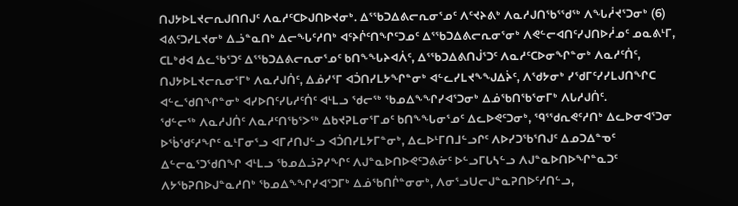ᑎᒍᔭᐅᒪᔪᓕᕆᒍᑎᑎᒍᑦ ᐱᓇᓱᑦᑕᐅᒍᑎᐅᔪᓂᒃ. ᐃᕐᖃᑐᐃᕕᓕᕆᓂᕐᓄᑦ ᐱᑦᔪᔨᕕᒃ ᐱᓇᓱᒍᑎᖃᕐᖁᖅ ᐱᖓᓲᔪᕐᑐᓂᒃ (6) ᐊᕕᑦᑐᓯᒪᔪᓂᒃ ᐃᓘᓐᓇᑎᒃ ᐃᓕᖓᑦᓱᑎᒃ ᐊᑦᔨᒌᑦᑎᖏᑦᑐᓄᑦ ᐃᕐᖃᑐᐃᕕᓕᕆᓂᕐᓂᒃ ᐱᕙᓪᓕᐊᑎᑦᓯᒍᑎᐅᓲᓄᑦ ᓄᓇᕕᒻᒥ, ᑕᒪᒃᑯᐊ ᐃᓚᖃᕐᑐᑦ ᐃᕐᖃᑐᐃᕕᓕᕆᓂᕐᓄᑦ ᑲᑎᖕᖓᔨᐊᐲᑦ, ᐃᕐᖃᑐᐃᕕᑎᒎᕐᑐᑦ ᐱᓇᓱᑦᑕᐅᓂᖏᓐᓂᒃ ᐱᓇᓱᑦᑏᑦ, ᑎᒍᔭᐅᒪᔪᓕᕆᓂᕐᒥᒃ ᐱᓇᓱᒍᑏᑦ, ᐃᓅᓯᕐᒥ ᐊᑑᑎᓯᒪᔭᖏᓐᓂᒃ ᐊᓪᓚᓯᒪᔪᖕᖑᐃᔩᑦ, ᐱᖁᔭᓂᒃ ᓯᖁᒥᑦᓯᓯᒪᒍᑎᖏᑕ ᐊᓪᓚᖁᑎᖏᓐᓂᒃ ᐊᓯᐅᑎᑦᓯᒐᓱᑦᑏᑦ ᐊᒻᒪᓗ ᖁᓕᖅ ᖃᓄᐃᖕᖏᓯᐊᕐᑐᓂᒃ ᐃᓅᖃᑎᖃᕐᓂᒥᒃ ᐱᒐᓱᒍᑏᑦ.
ᖁᓪᓕᖅ ᐱᓇᓱᒍᑏᑦ ᐱᓇᓱᑦᑎᖃᕐᐳᖅ ᐃᑲᔪᕈᒪᓂᕐᒥᓄᑦ ᑲᑎᖕᖓᓂᕐᓄᑦ ᐃᓚᐅᕙᑦᑐᓂᒃ, ᙯᕐᖁᕆᕙᑦᓱᑎᒃ ᐃᓚᐅᓂᐊᕐᑐᓂ ᐅᖄᖁᑦᓱᖏᑦ ᓇᒻᒥᓂᕐᓗ ᐊᒥᓱᑎᒍᓪᓗ ᐊᑑᑎᓯᒪᔭᒥᓐᓂᒃ, ᐃᓚᐅᒻᒥᑎᒧᓪᓗᒋᑦ ᐱᐅᓯᑐᖃᕐᑎᒍᑦ ᐃᓄᑐᐃᓐᓀᑦ ᐃᓪᓕᓇᕐᑐᖁᑎᖏ ᐊᒻᒪᓗ ᖃᓄᐃᓘᕈᓯᖏᑦ ᐱᒍᓐᓇᐅᑎᐅᕙᑦᑐᕕᓃᑦ ᐅᓪᓗᒥᒐᓴᓪᓗ ᐱᒍᓐᓇᐅᑎᐅᖏᓐᓇᑐᑦ ᐱᔭᖃᕈᑎᐅᒍᓐᓇᓱᑎᒃ ᖃᓄᐃᖕᖏᓯᐊᕐᑐᒥᒃ ᐃᓅᖃᑎᒌᓐᓂᓂᒃ, ᐱᓂᕐᓗᑌᓕᒍᓐᓇᕈᑎᐅᑦᓱᑎᓪᓗ,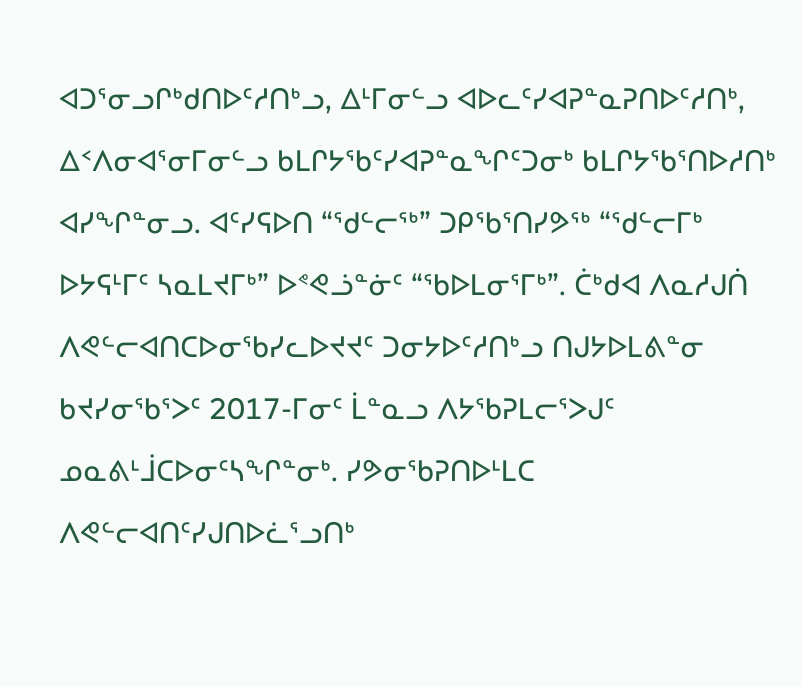ᐊᑐᕐᓂᓗᒋᒃᑯᑎᐅᑦᓱᑎᒃᓗ, ᐃᒻᒥᓂᓪᓗ ᐊᐅᓚᑦᓯᐊᕈᓐᓇᕈᑎᐅᑦᓱᑎᒃ, ᐃᑉᐱᓂᐊᕐᓂᒥᓂᓪᓗ ᑲᒪᒋᔭᖃᑦᓯᐊᕈᓐᓇᖏᑦᑐᓂᒃ ᑲᒪᒋᔭᖃᕐᑎᐅᓱᑎᒃ ᐊᓯᖏᓐᓂᓗ. ᐊᑦᓯᕋᐅᑎ “ᖁᓪᓕᖅ” ᑐᑭᖃᕐᑎᓯᕗᖅ “ᖁᓪᓕᒥᒃ ᐅᔭᕋᒻᒥᑦ ᓴᓇᒪᔪᒥᒃ” ᐅᕝᕙᓘᓐᓃᑦ “ᖃᐅᒪᓂᕐᒥᒃ”. ᑖᒃᑯᐊ ᐱᓇᓱᒍᑏ ᐱᕙᓪᓕᐊᑎᑕᐅᓂᖃᓯᓚᐅᔪᔪᑦ ᑐᓂᔭᐅᑦᓱᑎᒃᓗ ᑎᒍᔭᐅᒪᕕᓐᓂ ᑲᔪᓯᓂᖃᕐᐳᑦ 2017-ᒥᓂᑦ ᒫᓐᓇᓗ ᐱᔭᖃᕈᒪᓕᕐᐳᒍᑦ ᓄᓇᕕᒻᒨᑕᐅᓂᑦᓴᖏᓐᓂᒃ. ᓯᕗᓂᖃᕈᑎᐅᒻᒪᑕ ᐱᕙᓪᓕᐊᑎᑦᓯᒍᑎᐅᓛᕐᓗᑎᒃ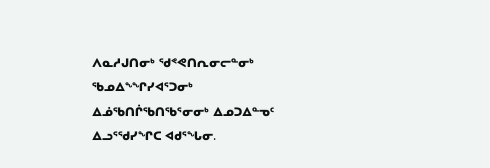ᐱᓇᓱᒍᑎᓂᒃ ᖁᕝᕙᑎᕆᓂᓕᓐᓂᒃ ᖃᓄᐃᖕᖏᓯᐊᕐᑐᓂᒃ ᐃᓅᖃᑎᒌᖃᑎᖃᕐᓂᓂᒃ ᐃᓄᑐᐃᓐᓀᑦ ᐃᓗᕐᖁᓯᖏᑕ ᐊᑯᕐᖓᓂ.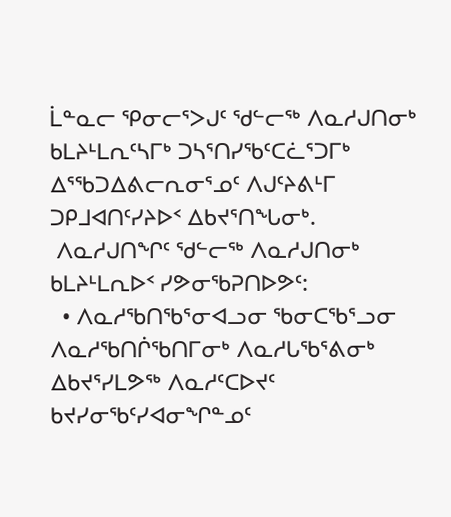ᒫᓐᓇᓕ ᕿᓂᓕᕐᐳᒍᑦ ᖁᓪᓕᖅ ᐱᓇᓱᒍᑎᓂᒃ ᑲᒪᔨᒻᒪᕆᑦᓴᒥᒃ ᑐᓴᕐᑎᓯᖃᑦᑕᓛᕐᑐᒥᒃ ᐃᕐᖃᑐᐃᕕᓕᕆᓂᕐᓄᑦ ᐱᒍᑦᔨᕕᒻᒥ ᑐᑭᒧᐊᑎᑦᓯᔨᐅᑉ ᐃᑲᔪᕐᑎᖓᓂᒃ.
 ᐱᓇᓱᒍᑎᖏᑦ ᖁᓪᓕᖅ ᐱᓇᓱᒍᑎᓂᒃ ᑲᒪᔨᒻᒪᕆᐅᑉ ᓯᕗᓂᖃᕈᑎᐅᕗᑦ:
  • ᐱᓇᓱᖃᑎᖃᕐᓂᐊᓗᓂ ᖃᓂᑕᖃᕐᓗᓂ ᐱᓇᓱᖃᑎᒌᖃᑎᒥᓂᒃ ᐱᓇᓱᒐᖃᕐᕕᓂᒃ ᐃᑲᔪᕐᓯᒪᕗᖅ ᐱᓇᓱᑦᑕᐅᔪᑦ ᑲᔪᓯᓂᖃᑦᓯᐊᓂᖏᓐᓄᑦ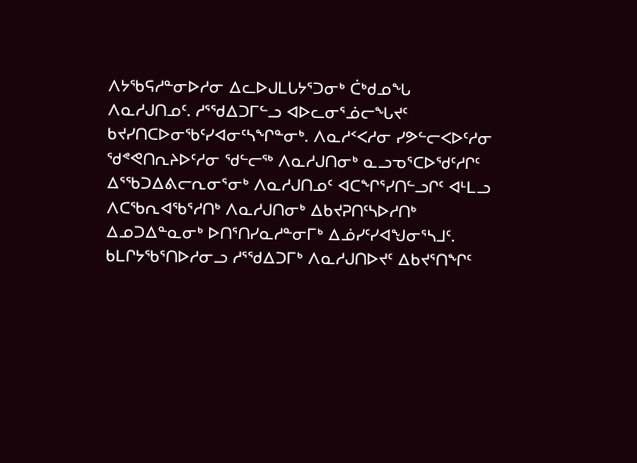ᐱᔭᖃᕋᓱᓐᓂᐅᓱᓂ ᐃᓚᐅᒍᒪᒐᔭᕐᑐᓂᒃ ᑖᒃᑯᓄᖓ ᐱᓇᓱᒍᑎᓄᑦ. ᓱᕐᖁᐃᑐᒥᓪᓗ ᐊᐅᓚᓂᕐᓅᓕᖓᔪᑦ ᑲᔪᓯᑎᑕᐅᓂᖃᑦᓯᐊᓂᑦᓴᖏᓐᓂᒃ. ᐱᓇᓱᑉᐸᓱᓂ ᓯᕗᓪᓕᐸᐅᑦᓱᓂ ᖁᕝᕙᑎᕆᔨᐅᑦᓱᓂ ᖁᓪᓕᖅ ᐱᓇᓱᒍᑎᓂᒃ ᓇᓗᓀᕐᑕᐅᖁᑦᓱᒋᑦ ᐃᕐᖃᑐᐃᕕᓕᕆᓂᕐᓂᒃ ᐱᓇᓱᒍᑎᓄᑦ ᐊᑕᖏᕐᓯᑎᓪᓗᒋᑦ ᐊᒻᒪᓗ ᐱᑕᖃᕆᐊᖃᕐᓱᑎᒃ ᐱᓇᓱᒍᑎᓂᒃ ᐃᑲᔪᕈᑎᑦᓴᐅᓱᑎᒃ ᐃᓄᑐᐃᓐᓇᓂᒃ ᐅᑎᕐᑎᓯᓇᓱᓐᓂᒥᒃ ᐃᓅᓯᑦᓯᐊᖑᓂᕐᓴᒧᑦ. ᑲᒪᒋᔭᖃᕐᑎᐅᓱᓂᓗ ᓱᕐᖁᐃᑐᒥᒃ ᐱᓇᓱᒍᑎᐅᔪᑦ ᐃᑲᔪᕐᑎᖏᑦ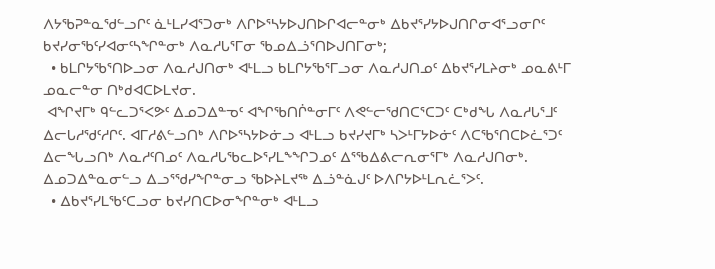ᐱᔭᖃᕈᓐᓇᖁᓪᓗᒋᑦ ᓈᒻᒪᓯᐊᕐᑐᓂᒃ ᐱᒋᐅᕐᓴᔭᐅᒍᑎᐅᒋᐊᓕᓐᓂᒃ ᐃᑲᔪᕐᓯᔭᐅᒍᑎᒋᓂᐊᕐᓗᓂᒋᑦ ᑲᔪᓯᓂᖃᑦᓯᐊᓂᑦᓴᖏᓐᓂᒃ ᐱᓇᓱᒐᕐᒥᓂ ᖃᓄᐃᓘᕐᑎᐅᒍᑎᒥᓂᒃ;
  • ᑲᒪᒋᔭᖃᕐᑎᐅᓗᓂ ᐱᓇᓱᒍᑎᓂᒃ ᐊᒻᒪᓗ ᑲᒪᒋᔭᖃᕐᒥᓗᓂ ᐱᓇᓱᒍᑎᓄᑦ ᐃᑲᔪᕐᓯᒪᔨᓂᒃ ᓄᓇᕕᒻᒥ ᓄᓇᓕᓐᓂ ᑎᒃᑯᐊᑕᐅᒪᔪᓂ.
 ᐊᖏᔪᒥᒃ ᑫᓪᓚᑐᕐᐸᕗᑦ ᐃᓄᑐᐃᓐᓀᑦ ᐊᖏᖃᑎᒌᓐᓂᒥᑦ ᐱᕙᓪᓕᖁᑎᑕᕐᑕᑐᑦ ᑕᒃᑯᖓ ᐱᓇᓱᒐᕐᒧᑦ ᐃᓕᒐᓱᖁᑦᓱᒋᑦ. ᐊᒥᓱᕕᓪᓗᑎᒃ ᐱᒋᐅᕐᓴᔭᐅᓃᓗ ᐊᒻᒪᓗ ᑲᔪᓯᔪᒥᒃ ᓴᐳᒻᒥᔭᐅᓃᑦ ᐱᑕᖃᕐᑎᑕᐅᓛᕐᑐᑦ ᐃᓕᖓᓗᑎᒃ ᐱᓇᓱᑦᑎᓄᑦ ᐱᓇᓱᒐᖃᓚᐅᕐᓯᒪᖕᖏᑐᓄᑦ ᐃᕐᖃᐃᕕᓕᕆᓂᕐᒥᒃ ᐱᓇᓱᒍᑎᓂᒃ. ᐃᓄᑐᐃᓐᓇᓂᓪᓗ ᐃᓗᕐᖁᓯᖏᓐᓂᓗ ᖃᐅᔨᒪᔪᖅ ᐃᓘᓐᓈᒍᑦ ᐅᐱᒋᔭᐅᒻᒪᕆᓛᕐᐳᑦ.
  • ᐃᑲᔪᕐᓯᒪᖃᑦᑕᓗᓂ ᑲᔪᓯᑎᑕᐅᓂᖏᓐᓂᒃ ᐊᒻᒪᓗ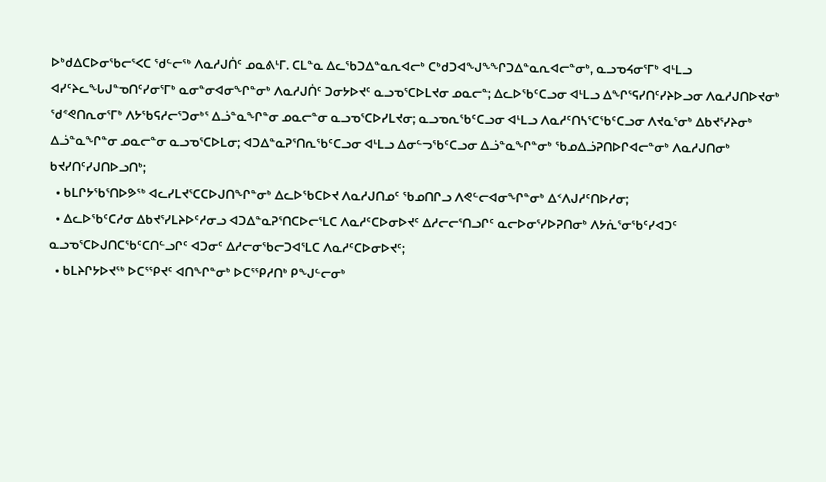ᐅᒃᑯᐃᑕᐅᓂᖃᓕᕐᐸᑕ ᖁᓪᓕᖅ ᐱᓇᓱᒍᑏᑦ ᓄᓇᕕᒻᒥ. ᑕᒪᓐᓇ ᐃᓚᖃᑐᐃᓐᓇᕆᐊᓕᒃ ᑕᒃᑯᑐᐊᖑᖕᖏᑐᐃᓐᓇᕆᐊᓕᓐᓂᒃ, ᓇᓗᓀᔦᓂᕐᒥᒃ ᐊᒻᒪᓗ ᐊᓯᑦᔨᓚᖓᒍᓐᓀᑎᑦᓯᓂᕐᒥᒃ ᓇᓂᓐᓂᐊᓂᖏᓐᓂᒃ ᐱᓇᓱᒍᑏᑦ ᑐᓂᔭᐅᔪᑦ ᓇᓗᓀᕐᑕᐅᒪᔪᓂ ᓄᓇᓕᓐ; ᐃᓚᐅᖃᑦᑕᓗᓂ ᐊᒻᒪᓗ ᐃᖏᕐᕋᓯᑎᑦᓯᔨᐅᓗᓂ ᐱᓇᓱᒍᑎᐅᔪᓂᒃ ᖁᕝᕙᑎᕆᓂᕐᒥᒃ ᐱᔭᖃᕋᓱᓕᕐᑐᓂᒃᕐ ᐃᓘᓐᓇᖏᓐᓂ ᓄᓇᓕᓐᓂ ᓇᓗᓀᕐᑕᐅᓯᒪᔪᓂ; ᓇᓗᓀᕆᖃᑦᑕᓗᓂ ᐊᒻᒪᓗ ᐱᓇᓱᑦᑎᓴᕐᑕᖃᑦᑕᓗᓂ ᐱᔪᓇᕐᓂᒃ ᐃᑲᔪᕐᓯᔨᓂᒃ ᐃᓘᓐᓇᖏᓐᓂ ᓄᓇᓕᓐᓂ ᓇᓗᓀᕐᑕᐅᒪᓂ; ᐊᑐᐃᓐᓇᕈᕐᑎᕆᖃᑦᑕᓗᓂ ᐊᒻᒪᓗ ᐃᓂᓪᓓᖃᑦᑕᓗᓂ ᐃᓘᓐᓇᖏᓐᓂᒃ ᖃᓄᐃᓘᕈᑎᐅᒋᐊᓕᓐᓂᒃ ᐱᓇᓱᒍᑎᓂᒃ ᑲᔪᓯᑎᑦᓯᒍᑎᐅᓗᑎᒃ;
  • ᑲᒪᒋᔭᖃᕐᑎᐅᕗᖅ ᐊᓚᓯᒪᔪᕐᑕᑕᐅᒍᑎᖏᓐᓂᒃ ᐃᓚᐅᖃᑕᐅᔪ ᐱᓇᓱᒍᑎᓄᑦ ᖃᓄᑎᒋᓗ ᐱᕙᓪᓕᐊᓂᖏᓐᓂᒃ ᐃᑉᐱᒍᓱᑦᑎᐅᓱᓂ;
  • ᐃᓚᐅᖃᑦᑕᓱᓂ ᐃᑲᔪᕐᓯᒪᔨᐅᑦᓱᓂᓗ ᐊᑐᐃᓐᓇᕈᕐᑎᑕᐅᓕᕐᒪᑕ ᐱᓇᓱᑦᑕᐅᓂᐅᔪᑦ ᐃᓱᓕᓕᕐᑎᓗᒋᑦ ᓇᓕᐅᓂᕐᓯᐅᕈᑎᓂᒃ ᐱᔭᕇᕐᓂᖃᑦᓯᐊᑐᑦ ᓇᓗᓀᕐᑕᐅᒍᑎᑕᖃᑦᑕᑎᓪᓗᒋᑦ ᐊᑐᓂᑦ ᐃᓱᓕᓂᖃᓕᑐᐊᕐᒪᑕ ᐱᓇᓱᑦᑕᐅᓂᐅᔪᑦ;
  • ᑲᒪᔨᒋᔭᐅᔪᖅ ᐅᑕᕐᕿᔪᑦ ᐊᑎᖏᓐᓂᒃ ᐅᑕᕐᕿᓱᑎᒃ ᑭᖑᓪᓕᓂᒃ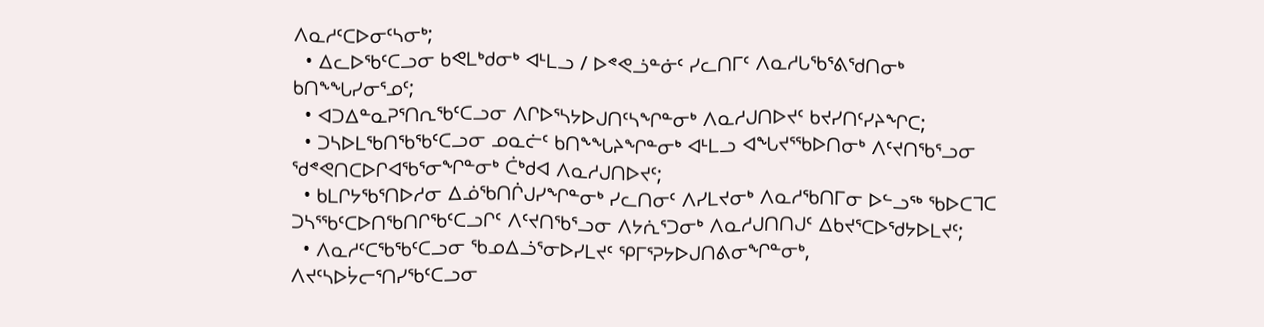ᐱᓇᓱᑦᑕᐅᓂᑦᓴᓂᒃ;
  • ᐃᓚᐅᖃᑦᑕᓗᓂ ᑲᕙᒪᒃᑯᓂᒃ ᐊᒻᒪᓗ / ᐅᕝᕙᓘᓐᓃᑦ ᓯᓚᑎᒥᑦ ᐱᓇᓱᒐᖃᕐᕕᖁᑎᓂᒃ ᑲᑎᖕᖓᓯᓂᕐᓄᑦ;
  • ᐊᑐᐃᓐᓇᕈᕐᑎᕆᖃᑦᑕᓗᓂ ᐱᒋᐅᕐᓴᔭᐅᒍᑎᑦᓴᖏᓐᓂᒃ ᐱᓇᓱᒍᑎᐅᔪᑦ ᑲᔪᓯᑎᑦᓯᔨᖏᑕ;
  • ᑐᓴᐅᒪᖃᑎᖃᖃᑦᑕᓗᓂ ᓄᓇᓖᑦ ᑲᑎᖕᖓᔨᖏᓐᓂᒃ ᐊᒻᒪᓗ ᐊᖓᔪᕐᖃᐅᑎᓂᒃ ᐱᑦᔪᑎᖃᕐᓗᓂ ᖁᕝᕙᑎᑕᐅᒋᐊᖃᕐᓂᖏᓐᓂᒃ ᑖᒃᑯᐊ ᐱᓇᓱᒍᑎᐅᔪᑦ;
  • ᑲᒪᒋᔭᖃᕐᑎᐅᓱᓂ ᐃᓅᖃᑎᒌᒍᓯᖏᓐᓂᒃ ᓯᓚᑎᓂᑦ ᐱᓯᒪᔪᓂᒃ ᐱᓇᓱᖃᑎᒥᓂ ᐅᓪᓗᖅ ᖃᐅᑕᒣᑕ ᑐᓴᕐᖃᑦᑕᐅᑎᖃᑎᒋᖃᑦᑕᓗᒋᑦ ᐱᑦᔪᑎᖃᕐᓗᓂ ᐱᔭᕇᕐᑐᓂᒃ ᐱᓇᓱᒍᑎᑎᒍᑦ ᐃᑲᔪᕐᑕᐅᖁᔭᐅᒪᔪᑦ;
  • ᐱᓇᓱᑦᑕᖃᖃᑦᑕᓗᓂ ᖃᓄᐃᓘᕐᓂᐅᓯᒪᔪᑦ ᕿᒥᕐᕈᔭᐅᒍᑎᕕᓂᖏᓐᓂᒃ, ᐱᔪᑦᓴᐅᔮᓕᕐᑎᓯᖃᑦᑕᓗᓂ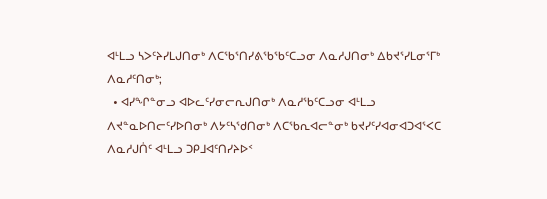ᐊᒻᒪᓗ ᓴᐳᑦᔨᓯᒪᒍᑎᓂᒃ ᐱᑕᖃᕐᑎᓯᕕᖃᖃᑦᑕᓗᓂ ᐱᓇᓱᒍᑎᓂᒃ ᐃᑲᔪᕐᓯᒪᓂᕐᒥᒃ ᐱᓇᓱᑦᑎᓂᒃ;
  • ᐊᓯᖏᓐᓂᓗ ᐊᐅᓚᑦᓯᓂᓕᕆᒍᑎᓂᒃ ᐱᓇᓱᖃᑦᑕᓗᓂ ᐊᒻᒪᓗ ᐱᔪᓐᓇᐅᑎᓕᑦᓯᐅᑎᓂᒃ ᐱᔭᑦᓴᖁᑎᓂᒃ ᐱᑕᖃᕆᐊᓕᓐᓂᒃ ᑲᔪᓯᑦᓯᐊᓂᐊᑐᐊᕐᐸᑕ ᐱᓇᓱᒍᑏᑦ ᐊᒻᒪᓗ ᑐᑭᒧᐊᑦᑎᓯᔨᐅᑉ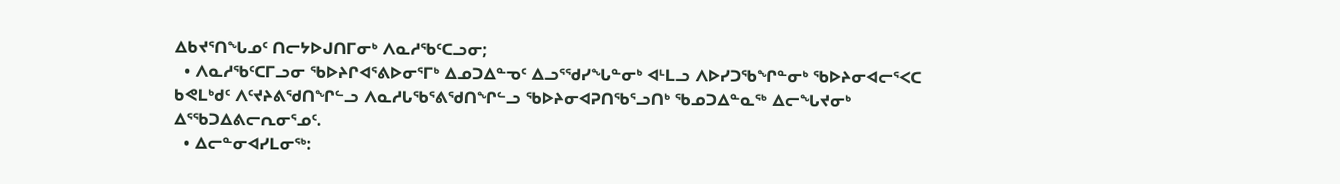ᐃᑲᔪᕐᑎᖓᓄᑦ ᑎᓕᔭᐅᒍᑎᒥᓂᒃ ᐱᓇᓱᖃᑦᑕᓗᓂ;
  • ᐱᓇᓱᖃᑦᑕᒥᓗᓂ ᖃᐅᔨᒋᐊᕐᕕᐅᓂᕐᒥᒃ ᐃᓄᑐᐃᓐᓀᑦ ᐃᓗᕐᖁᓯᖓᓐᓂᒃ ᐊᒻᒪᓗ ᐱᐅᓯᑐᖃᖏᓐᓂᒃ ᖃᐅᔨᓂᐊᓕᕐᐸᑕ ᑲᕙᒪᒃᑯᑦ ᐱᑦᔪᔨᕕᖁᑎᖏᓪᓗ ᐱᓇᓱᒐᖃᕐᕕᖁᑎᖏᓪᓗ ᖃᐅᔨᓂᐊᕈᑎᖃᕐᓗᑎᒃ ᖃᓄᑐᐃᓐᓇᖅ ᐃᓕᖓᔪᓂᒃ ᐃᕐᖃᑐᐃᕕᓕᕆᓂᕐᓄᑦ.
  • ᐃᓕᓐᓂᐊᓯᒪᓂᖅ: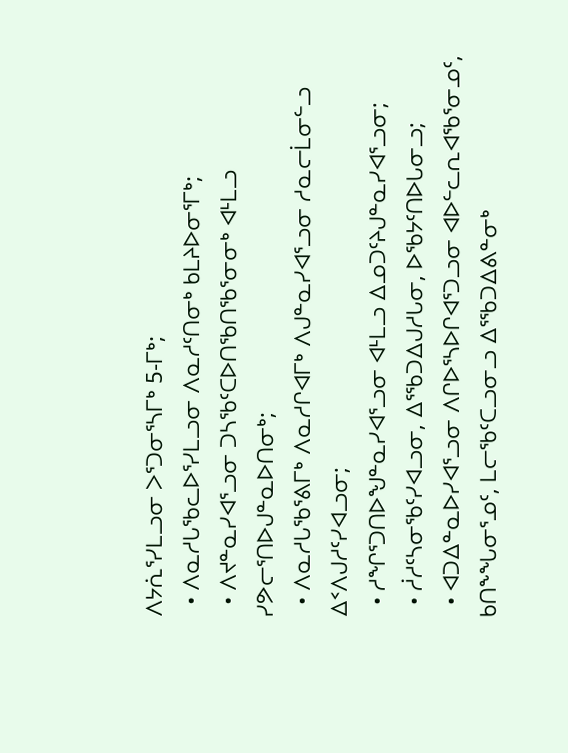ᐱᔭᕇᕐᓯᒪᓗᓂ ᐳᕐᑐᓂᕐᓴᒥᒃ 5-ᒥᒃ;
  • ᐱᓇᓱᒐᖃᓚᐅᕐᓯᒪᓗᓂ ᐱᓇᓱᑦᑎᓂᒃ ᑲᒪᔨᐅᓂᕐᒥᒃ;
  • ᐱᔪᓐᓇᓯᐊᕐᓗᓂ ᑐᓴᖃᑦᑕᐅᑎᖃᑎᖃᕐᓂᓂᒃ ᐊᒻᒪᓗ ᓯᕗᓕᕐᑎᐅᒍᓐᓇᐅᑎᓂᒃ;
  • ᐱᓇᓱᒐᖃᕐᕕᒥᒃ ᐱᓇᓱᒋᐊᒥᒃ ᐱᒍᓐᓇᓯᐊᕐᓗᓂ ᓱᓇᓕᒫᓂᓪᓗ ᐃᑉᐱᒍᓱᑦᓯᐊᓗᓂ;
  • ᓱᖏᕐᑐᑎᐅᖑᓐᓇᓯᐊᕐᓗᓂ ᐊᒻᒪᓗ ᐃᓄᑐᑦᔨᒍᓐᓇᓯᐊᕐᓗᓂ;
  • ᓲᓱᑦᓴᓂᖃᑦᓯᐊᓗᓂ, ᐃᕐᖃᑐᐃᒍᓱᒐᓂ, ᐅᖃᔭᑦᑎᐅᒐᓂᓗ;
  • ᐊᑐᐃᓐᓇᐅᓯᐊᕐᓗᓂ ᐱᒋᐅᕐᓴᐅᒋᐊᕐᑐᓗᓂ ᐊᐅᓪᓚᕆᐊᖃᕐᓂᓄᑦ, ᑲᑎᖕᖓᓂᕐᓄᑦ, ᒪᓕᖃᑦᑕᓗᓂᓗ ᐃᕐᖃᑐᐃᕕᓐᓂᒃ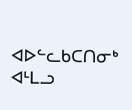ᐊᐅᓪᓚᑲᑕᑎᓂᒃ ᐊᒻᒪᓗ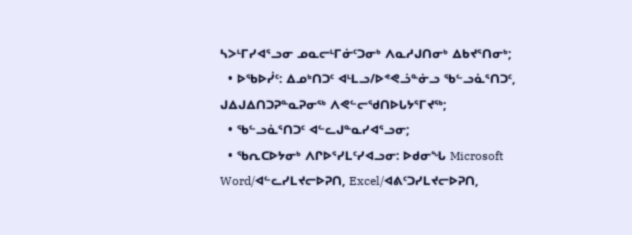ᓴᐳᒻᒥᓯᐊᕐᓗᓂ ᓄᓇᓕᒻᒥᓃᑦᑐᓂᒃ ᐱᓇᓱᒍᑎᓂᒃ ᐃᑲᔪᕐᑎᓂᒃ;
  • ᐅᖃᐅᓰᑦ: ᐃᓄᒃᑎᑐᑦ ᐊᒻᒪᓗ/ᐅᕝᕙᓘᓐᓃᓗ ᖃᓪᓗᓈᕐᑎᑐᑦ, ᒍᐃᒍᐃᑎᑐᕈᓐᓇᕈᓂᖅ ᐱᕙᓪᓕᖁᑎᐅᒐᔭᕐᒥᔪᖅ;
  • ᖃᓪᓗᓈᕐᑎᑐᑦ ᐊᓪᓚᒍᓐᓇᓯᐊᕐᓗᓂ;
  • ᖃᕆᑕᐅᔭᓂᒃ ᐱᒋᐅᕐᓯᒪᑦᓯᐊᓗᓂ: ᐅᑯᓂᖓ Microsoft Word/ᐊᓪᓚᓯᒪᔪᓕᐅᕈᑎ, Excel/ᐊᕕᑦᑐᓯᒪᔪᓕᐅᕈᑎ,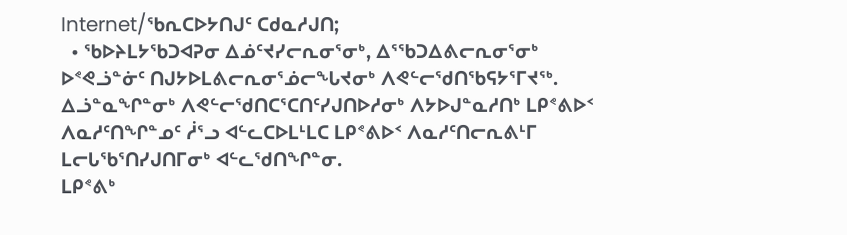Internet/ᖃᕆᑕᐅᔭᑎᒍᑦ ᑕᑯᓇᓱᒍᑎ;
  • ᖃᐅᔨᒪᔭᖃᑐᐊᕈᓂ ᐃᓅᑦᔪᓯᓕᕆᓂᕐᓂᒃ, ᐃᕐᖃᑐᐃᕕᓕᕆᓂᕐᓂᒃ ᐅᕝᕙᓘᓐᓃᑦ ᑎᒍᔭᐅᒪᕕᓕᕆᓂᕐᓅᓕᖓᔪᓂᒃ ᐱᕙᓪᓕᖁᑎᖃᕋᔭᕐᒥᔪᖅ.
ᐃᓘᓐᓇᖏᓐᓂᒃ ᐱᕙᓪᓕᖁᑎᑕᕐᑕᑎᑦᓯᒍᑎᐅᓱᓂᒃ ᐱᔭᐅᒍᓐᓇᓱᑎᒃ ᒪᑭᕝᕕᐅᑉ ᐱᓇᓱᑦᑎᖏᓐᓄᑦ ᓲᕐᓗ ᐊᓪᓚᑕᐅᒪᒻᒪᑕ ᒪᑭᕝᕕᐅᑉ ᐱᓇᓱᑦᑎᓕᕆᕕᒻᒥ ᒪᓕᒐᖃᕐᑎᓯᒍᑎᒥᓂᒃ ᐊᓪᓚᖁᑎᖏᓐᓂ.
ᒪᑭᕝᕕᒃ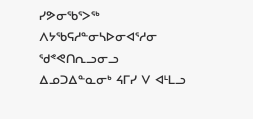ᓯᕗᓂᖃᕐᐳᖅ ᐱᔭᖃᕋᓱᓐᓂᓴᐅᓂᐊᕐᓱᓂ ᖁᕝᕙᑎᕆᓗᓂᓗ ᐃᓄᑐᐃᓐᓇᓂᒃ ᔦᒥᓯ ᐯ ᐊᒻᒪᓗ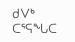ᑯᐯᒃ ᑕᕐᕋᖓᑕ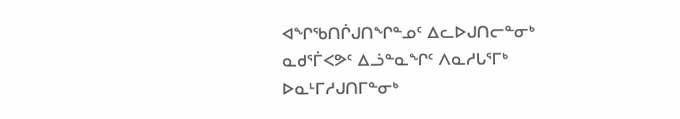ᐊᖏᖃᑎᒌᒍᑎᖏᓐᓄᑦ ᐃᓚᐅᒍᑎᓕᓐᓂᒃ
ᓇᑯᕐᒦᐸᕗᑦ ᐃᓘᓐᓇᖏᑦ ᐱᓇᓱᒐᕐᒥᒃ ᐅᓇᒻᒥᓱᒍᑎᒥᓐᓂᒃ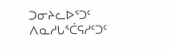ᑐᓂᔨᓚᐅᕐᑐᑦ
ᐱᓇᓱᒐᕐᑖᕋᓱᑦᑐᑦ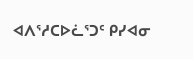ᐊᐱᕐᓱᑕᐅᓛᕐᑐᑦ ᑭᓯᐊᓂ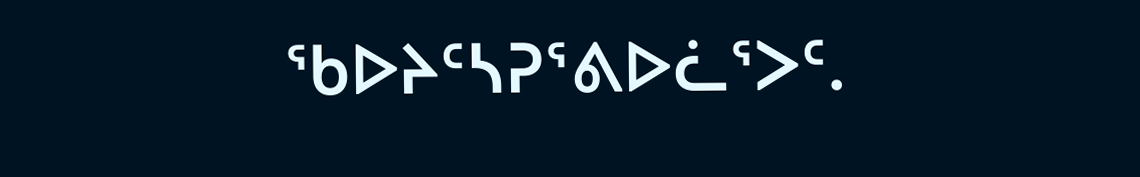ᖃᐅᔨᑦᓴᕈᕐᕕᐅᓛᕐᐳᑦ.